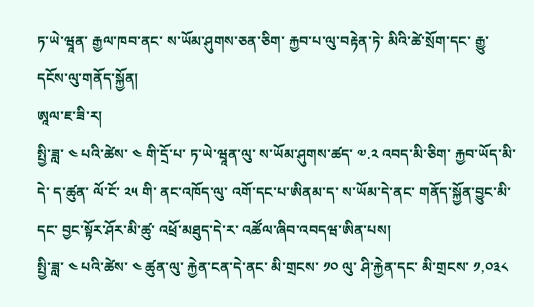ཏ་ཡེ་ཝཱན་ རྒྱལ་ཁབ་ནང་ ས་ཡོམ་ཤུགས་ཅན་ཅིག་ རྐྱབ་པ་ལུ་བརྟེན་ཏེ་ མིའི་ཚེ་སྲོག་དང་ རྒྱུ་དངོས་ལུ་གནོད་སྐྱོན།
ཨཱལ་ཇ་ཟི་ར།
སྤྱི་ཟླ་ ༤ པའི་ཚེས་ ༤ གི་དྲོ་པ་ ཏ་ཡེ་ཝཱན་ལུ་ ས་ཡོམ་ཤུགས་ཚད་ ༧.༢ འབད་མི་ཅིག་ རྐྱབ་ཡོད་མི་དེ་ ད་ཚུན་ ལོ་ངོ་ ༢༥ གི་ ནང་འཁོད་ལུ་ འགོ་དང་པ་ཨིནམ་ད་ ས་ཡོམ་དེ་ནང་ གནོད་སྐྱོན་བྱུང་མི་དང་ བྱང་སྟོར་ཤོར་མི་ཚུ་ འཕྲོ་མཐུད་དེ་ར་ འཚོལ་ཞིབ་འབདཝ་ཨིན་པས།
སྤྱི་ཟླ་ ༤ པའི་ཚེས་ ༤ ཚུན་ལུ་ རྐྱེན་ངན་དེ་ནང་ མི་གྲངས་ ༡༠ ལུ་ ཤི་རྐྱེན་དང་ མི་གྲངས་ ༡,༠༣༨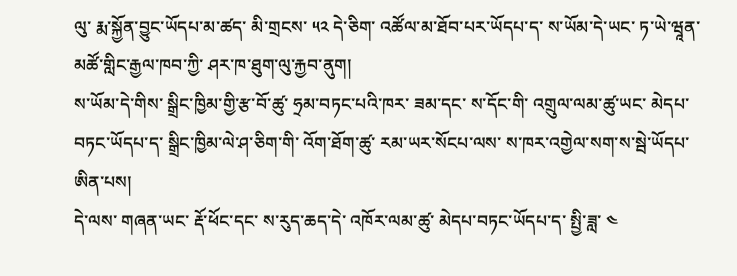ལུ་ རྨ་སྐྱོན་བྱུང་ཡོདཔ་མ་ཚད་ མི་གྲངས་ ༥༢ དེ་ཅིག་ འཚོལ་མ་ཐོབ་པར་ཡོདཔ་ད་ ས་ཡོམ་དེ་ཡང་ ཏ་ཡེ་ཝཱན་ མཚོ་གླིང་རྒྱལ་ཁབ་ཀྱི་ ཤར་ཁ་ཐུག་ལུ་རྐྱབ་ནུག།
ས་ཡོམ་དེ་གིས་ སྒྲིང་ཁྱིམ་གྱི་རྩ་བོ་ཚུ་ ཧྲམ་བཏང་པའི་ཁར་ ཟམ་དང་ ས་དོང་གི་ འགྲུལ་ལམ་ཚུ་ཡང་ མེདཔ་བཏང་ཡོདཔ་ད་ སྒྲིང་ཁྱིམ་ལེ་ཤ་ཅིག་གི་ འོག་ཐོག་ཚུ་ རམ་ཡར་སོངཔ་ལས་ ས་ཁར་འགྱེལ་སག་ས་སྦེ་ཡོདཔ་ཨིན་པས།
དེ་ལས་ གཞན་ཡང་ རྡོ་ཕོང་དང་ ས་རུད་ཆད་དེ་ འཁོར་ལམ་ཚུ་ མེདཔ་བཏང་ཡོདཔ་ད་ སྤྱི་ཟླ་ ༤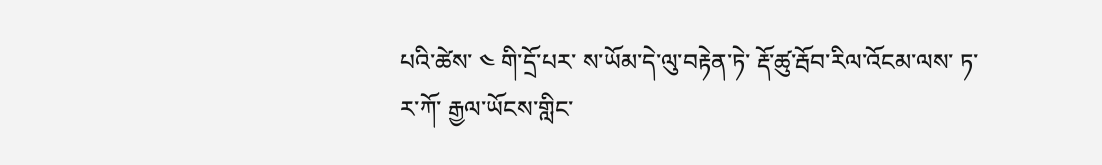པའི་ཚེས་ ༤ གི་དྲོ་པར་ ས་ཡོམ་དེ་ལུ་བརྟེན་ཏེ་ རྡོ་ཚུ་རྦོབ་རིལ་འོངམ་ལས་ ཏ་ར་ཀོ་ རྒྱལ་ཡོངས་གླིང་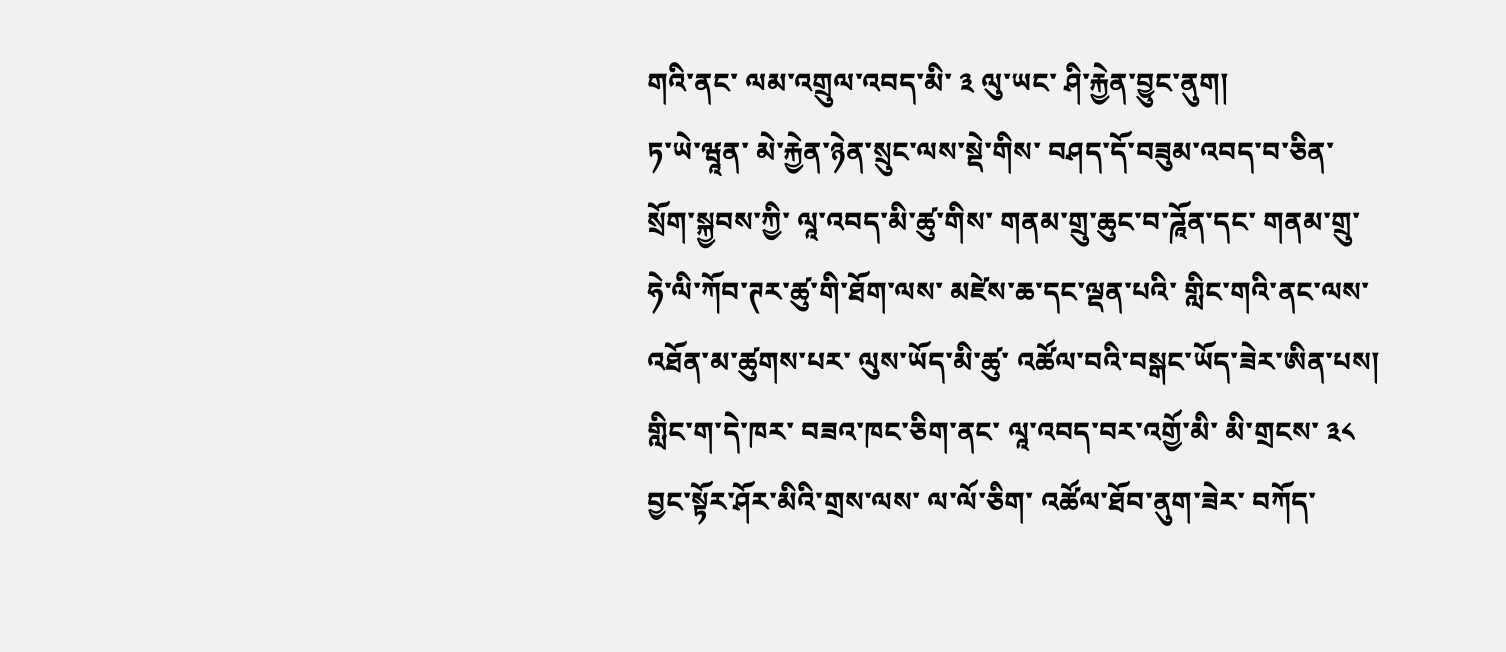གའི་ནང་ ལམ་འགྲུལ་འབད་མི་ ༣ ལུ་ཡང་ ཤི་རྐྱེན་བྱུང་ནུག།
ཏ་ཡེ་ཝཱན་ མེ་རྐྱེན་ཉེན་སྲུང་ལས་སྡེ་གིས་ བཤད་དོ་བཟུམ་འབད་བ་ཅིན་ སྲོག་སྐྱབས་ཀྱི་ ལཱ་འབད་མི་ཚུ་གིས་ གནམ་གྲུ་ཆུང་བ་ཌཱོན་དང་ གནམ་གྲུ་ཧེ་ལི་ཀོབ་ཊར་ཚུ་གི་ཐོག་ལས་ མཛེས་ཆ་དང་ལྡན་པའི་ གླིང་གའི་ནང་ལས་ འཐོན་མ་ཚུགས་པར་ ལུས་ཡོད་མི་ཚུ་ འཚོལ་བའི་བསྒང་ཡོད་ཟེར་ཨིན་པས།
གླིང་ག་དེ་ཁར་ བཟའ་ཁང་ཅིག་ནང་ ལཱ་འབད་བར་འགྱོ་མི་ མི་གྲངས་ ༣༨ བྱང་སྟོར་ཤོར་མིའི་གྲས་ལས་ ལ་ལོ་ཅིག་ འཚོལ་ཐོབ་ནུག་ཟེར་ བཀོད་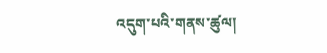འདུག་པའི་གནས་ཚུལ།